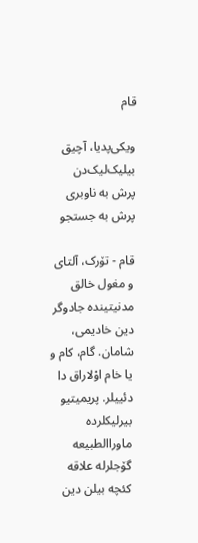قام

ویکی‌پدیا، آچیق بیلیک‌لیک‌دن
پرش به ناوبری پرش به جستجو

قام - تۆرک، آلتای و مغول خالق مدنیتینده جادوگر دین خادیمی، شامان. گام، کام و يا خام اوْلاراق دا دئيیلر. پریمیتیو بیرلیکلرده ماوراالطبیعه گۆجلرله علاقه‌‌ کئچه بیلن دین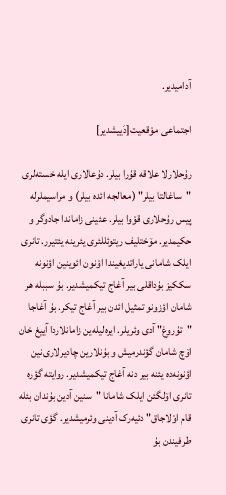آدامیدیر.

اجتماعی موْقعیت[دَییشدیر]

رۇحلارلا علاقه‌‌ قۇرا بیلر. دۇعالاری ایله خسته‌لری "ساغالتا بیلر" (معالجه‌‌ ائده بیلر) و مراسیملرله پیس رۇحلاری قوْوا بیلر. عئینی زاماندا جادوگر و حکیمدیر. مۆختلیف ریتوئللئری يئرینه يئتیرر. تانری ایلک شامانی ياراتدیغیندا اوْنون ائوینین اؤنونه سککیز بۇداقلی بیر آغاج تیکمیشدیر. بۇ سببله هر شامان اؤزونو تمثیل ائدن بیر آغاج تیکر. بۇ آغاجا "تۇروغ" آدی وئریلر. ایره‌لیله‌ين زامانلاردا آيیغ خان اۆچ شامان گؤندرمیش و بۇنلارین چادیرلاری‌نین اؤنونه‌ده يئنه بیر دنه آغاج تیکمیشدیر. روايته گؤره تانری اۆلگئن ایلک شامانا "سنین آدین بۇندان بئله قام اوْلاجاق" دئيه‌رک آدینی وئرمیشدیر. گؤی تانری طرفیندن بۇ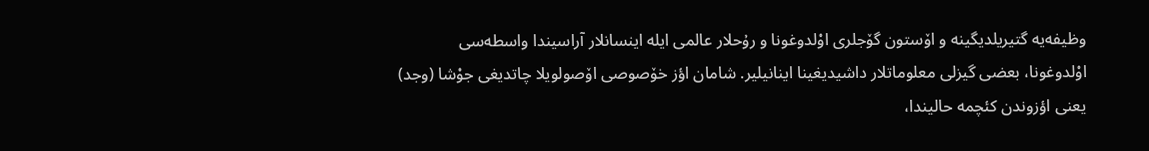وظیفه‌‌يه گتیریلدیگینه و اۆستون گۆجلری اوْلدوغونا و رۇحلار عالمی ایله اینسانلار آراسیندا واسطه‌‌سی اوْلدوغونا، بعضی گیزلی معلوماتلار داشیدیغینا اینانیلیر. شامان اؤز خۆصوصی اۆصولويلا چاتدیغی جوْشا (وجد) یعنی اؤزوندن کئچمه حالیندا،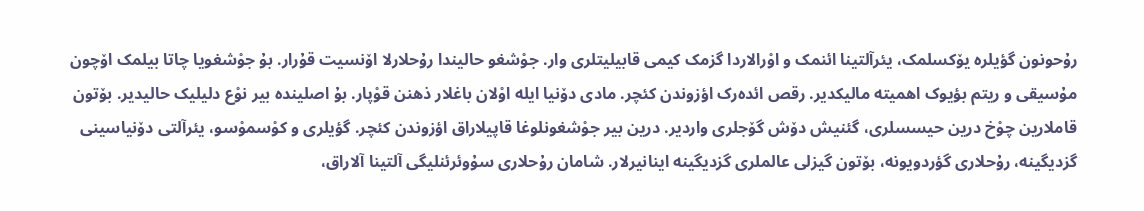رۇحونون گؤيلره يۆکسلمک، يئرآلتینا ائنمک و اوْرالاردا گزمک کیمی قابیلیتلری وار. جوْشغو حالیندا رۇحلارلا اۆنسیت قۇرار. بۇ جوْشغويا چاتا بیلمک اۆچون مۇسیقی و ریتم بؤيوک اهمیته مالیکدیر. رقص ائده‌رک اؤزوندن کئچر. مادی دۆنيا ایله اوْلان باغلار ذهنن قوْپار. بۇ اصلینده بیر نوْع دلیلیک حالیدیر. بۆتون قاملارین چوْخ درین حیسسلری، گئنیش دۆش گۆجلری واردیر. درین بیر جوْشغونلوغا قاپیلاراق اؤزوندن کئچر. گؤيلری و کوْسموْسو، يئرآلتی دۆنياسینی گزدیگینه، رۇحلاری گؤردويونه، بۆتون گیزلی عالملری گزدیگینه اینانیرلار. شامان رۇحلاری سۇوئرئنلیگی آلتینا آلاراق،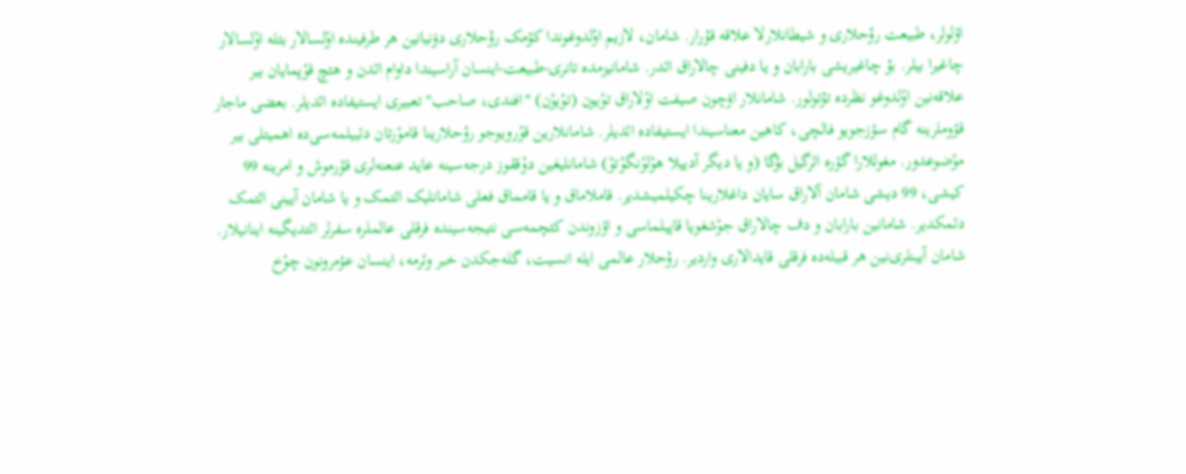اؤلولر، طبیعت رۇحلاری و شیطانلارلا علاقه‌‌ قۇرار. شامان، لازیم اوْلدوغوندا کؤمک رۇحلاری دۆنيانین هر طرفینده اوْلسالار بئله اوْلسالار چاغیرا بیلر. بۇ چاغیریشی بارابان و يا دفینی چالاراق ائدر. شامانیزمده تانری-طبیعت-اینسان آراسیندا داوام ائدن و هئچ قوْپمايان بیر علاقه‌‌نین اوْلدوغو نظرده تۇتولور. شامانلار اۆچون صیفت اوْلاراق توْيون (توْيوْن) "افندی، صاحب" تعبیری ایستیفاده ائدیلر. بعضی ماجار قؤوملرینه گام سؤزجويو فالچی، کاهین معناسیندا ایستیفاده ائدیلر. شامانلارین قوْرويوجو رۇحلارینا قاموْرتان دئيیلمه‌سی‌ده اهمیتلی بیر موْضوعدور. مغوللارا گؤره ائرگیل بۇگا (و يا دیگر آدیيلا هوْلوْنگوْتوْ) شامانلیغین دوْققوز درجه‌‌سینه عاید عنعنه‌‌لری قۇرموش و امرینه 99 کیشی، 99 دیشی شامان آلاراق سايان داغلارینا چکیلمیشدیر. قاملاماق و يا قامماق فعلی شامانلیک ائتمک و يا شامان آيینی ائتمک دئمکدیر. شامانین بارابان و دف چالاراق جوْشغويا قاپیلماسی و اؤزوندن کئچمه‌سی نتیجه‌سینده فرقلی عالملره سفرلر ائتدیگینه اینانیلار. شامان آيینلری‌نین هر قبیله‌ده فرقلی قايدالاری واردیر. رۇحلار عالمی ایله انسیت، گله‌جکدن خبر وئرمه، اینسان عؤمرونون چوْخ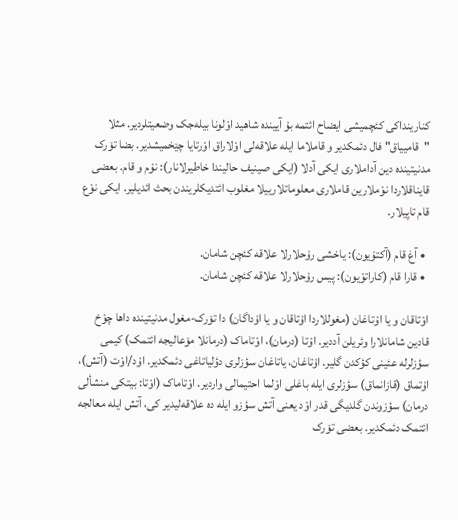کنارینداکی کئچمیشی ایضاح ائتمه بۇ آيینده شاهید اوْلونا بیله‌جک وضعیتلردیر. مثلا "قامیياق" فال دئمکدیر و قاملاما ایله علاقه‌‌لی اوْلاراق اوْرتايا چێخمیشدیر. بضا تۆرک مدنیتینده دین آداملاری ایکی آدلا (ایکی صینیف حالیندا خاطیرلانار): نوْم و قام. بعضی قايناقلاردا نوْملارین قاملاری معلوماتلاریيلا مغلوب ائتدیکلریندن بحث ائدیلیر. ایکی نوْع قام تاپیلار.

  • آغ قام (آکتوْيون): ياخشی رۇحلارلا علاقه‌‌ کئچن شامان.
  • قارا قام (کاراتوْيون): پیس رۇحلارلا علاقه‌‌ کئچن شامان.

اوْتاقان و يا اوْتاغان (مغوللاردا اۇتاقان و يا اۇداگان) دا تۆرک-مغول مدنیتینده داها چوْخ قادین شامانلارا وئریلن آددیر. اوْتا (درمان)، اوْتاماک (درمانلا مۆعالیجه‌‌ ائتمک) کیمی سؤزلرله عئینی کؤکدن گلیر. اۇتاغان، ياتاغان سؤزلری دؤلياتاغی دئمکدیر. اوْد/اوْت (آتش)، اۇتماق (قازانماق) سؤزلری ایله باغلی اوْلما احتیمالی واردیر. اوْتاماک (اوْتا: بیتکی منشأ‌لی درمان) سؤزوندن گلدیگی قدر اوْد یعنی آتش سؤزو ايله ده علاقه‌‌لیدیر کی، آتش ایله معالجه‌‌ ائتمک دئمکدیر. بعضی تۆرک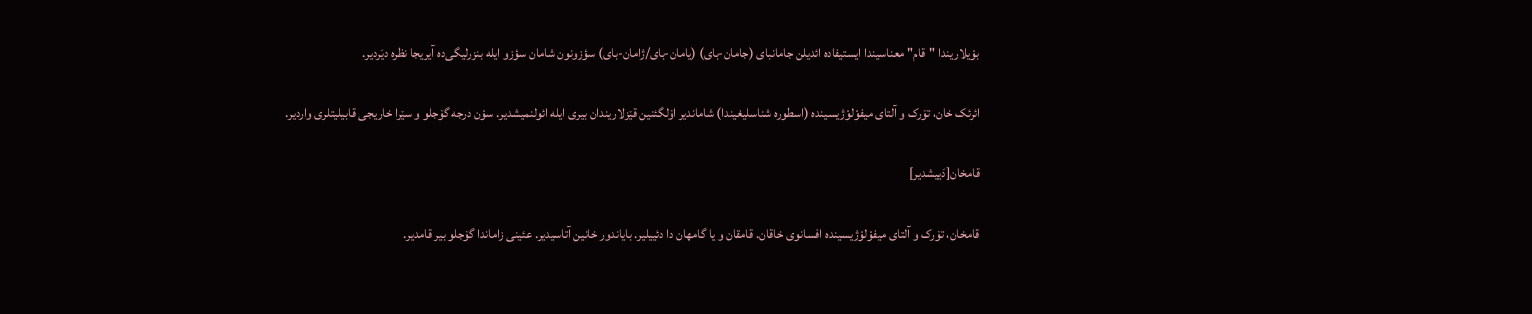بوْيلاریندا "قام" معناسیندا ایستیفاده ائدیلن جامانبای (جامان-بای) (يامان-بای/ژامان-بای) سؤزونون شامان سؤزو ایله بنزرلیگی‌ده آيریجا نظره ديَردیر.

ائرئک خان، تۆرک و آلتای میفوْلوْژیسینده (اسطوره شناسلیغیندا) شاماندیر اۆلگئنین قێزلاریندان بیری ایله ائولنمیشدیر. سوْن درجه‌‌ گۆجلو و سێرا خاریجی قابیلیتلری واردیر.

قامخان[دَییشدیر]

قامخان، تۆرک و آلتای میفوْلوْژیسینده افسانوی خاقان. قامقان و يا گامهان دا دئيیلیر. باياندور خانین آتاسیدیر. عئینی زاماندا گۆجلو بیر قامدیر.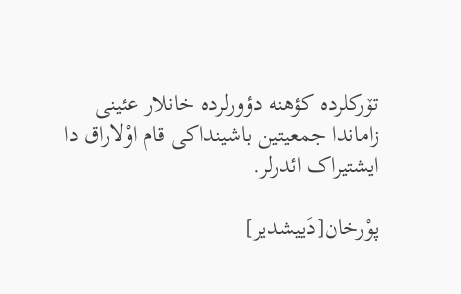تۆرکلرده کؤهنه دؤورلرده خانلار عئینی زاماندا جمعیتین باشینداکی قام اوْلاراق دا ایشتیراک ائدرلر.

پوْرخان[دَییشدیر]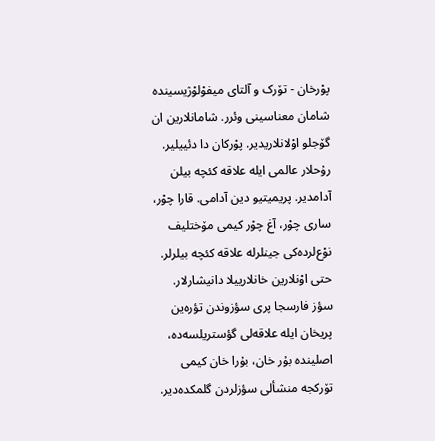پوْرخان - تۆرک و آلتای میفوْلوْژیسینده شامان معناسینی وئرر. شامانلارین ان گۆجلو اوْلانلاریدیر. پوْرکان دا دئيیلیر. رۇحلار عالمی ايله علاقه‌‌ کئچه بیلن آدامدیر. پریمیتیو دین آدامی. قارا چوْر، ساری چوْر، آغ چوْر کیمی مۆختلیف نوْع‌لرده‌کی جینلرله علاقه‌‌ کئچه بیلرلر. حتی اوْنلارین خانلاریيلا دانیشارلار. سؤز فارسجا پری سؤزوندن تؤره‌ين پریخان ایله علاقه‌‌لی گؤستریلسه‌ده، اصلینده بۇر خان، بۇرا خان کیمی تۆرکجه منشأ‌لی سؤزلردن گلمکده‌دیر.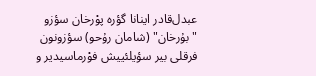عبدل‌قادر اینانا گؤره پوْرخان سؤزو "بۇرخان" (شامان رۇحو) سؤزونون فرقلی بیر سؤيلئيیش فوْرماسیدیر و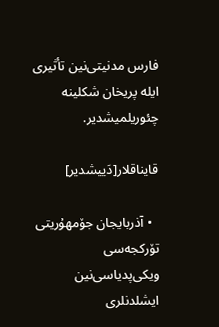فارس مدنیتی‌نین تأثیری ایله پریخان شکلینه چئوریلمیشدیر.

قایناقلار[دَییشدیر]

  • آذربایجان جۆمهۇریتی تۆرکجه‌سی ویکی‌پدیاسی‌نین ایشلدنلری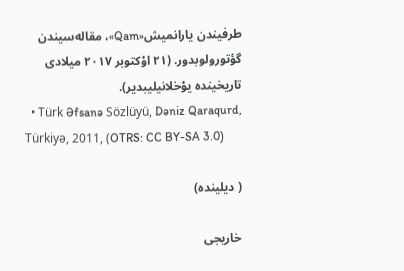طرفیندن یارانمیش«Qam»، مقاله‌سیندن گؤتورولوبدور. (۲۱ اوْکتوبر ۲۰۱۷ میلادی تاریخینده یوْخلانیلیبدیر).
  • Türk Əfsanə Sözlüyü, Dəniz Qaraqurd, Türkiyə, 2011, (OTRS: CC BY-SA 3.0)

( دیلینده)

خاریجی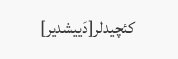کئچیدلر[دَییشدیر]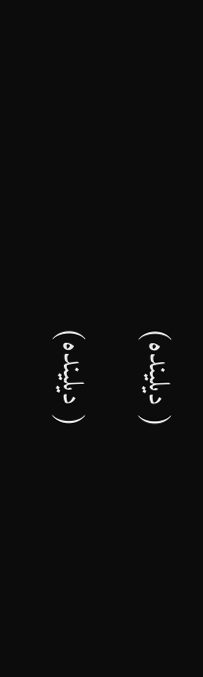( دیلینده)

( دیلینده)